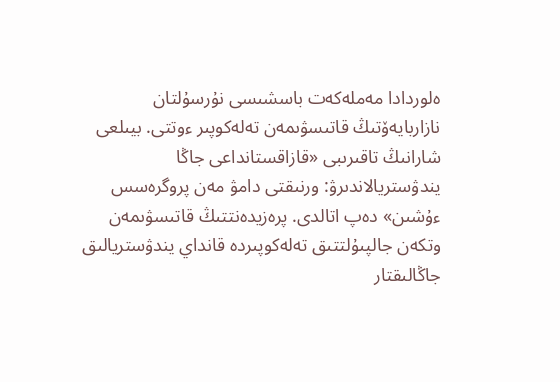ەلوردادا مەملەكەت باسشىسى نۇرسۇلتان نازاربايەۆتىڭ قاتىسۋىمەن تەلەكوپىر ءوتتى. بيىلعى شارانىڭ تاقىرىبى «قازاقستانداعى جاڭا يندۋستريالاندىرۋ: ورنىقتى دامۋ مەن پروگرەسس ءۇشىن» دەپ اتالدى. پرەزيدەنتتىڭ قاتىسۋىمەن وتكەن جالپىۇلتتىق تەلەكوپىردە قانداي يندۋستريالىق جاڭالىقتار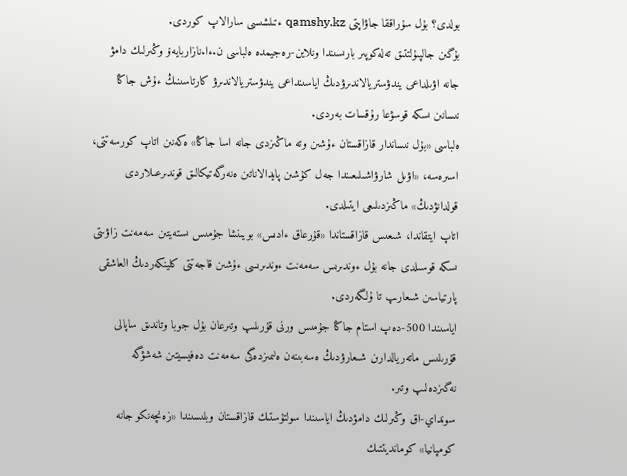بولدى؟ بۇل سۇراققا جاۋاپتى qamshy.kz ءتىلشىسى سارالاپ كوردى.
بۇگىن جالپىۇلتتىق تەلەكوپىر بارىسىندا ونلاين-رەجيمدە ەلباسى ن.ءا.نازاربايەۆ وڭىرلىك دامۋ جانە اۋىلداعى يندۋستريالاندىرۋدىڭ اياسىنداعى يندۋستريالاندىرۋ كارتاسىنىڭ ءۇش جاڭا نىسانىن ىسكە قوسۋعا رۇقسات بەردى.
ەلباسى «بۇل نىساندار قازاقستان ءۇشىن وتە ماڭىزدى جانە اسا جاڭا» ەكەنىن اتاپ كورسەتتى، اسىرەسە، «اۋىل شارۋاشىلىعىندا جەل كۇشىن پايدالاناتىن ەنەرگەتيكالىق قوندىرعىلاردى قولدانۋدىڭ» ماڭىزدىلىعى ايتىلدى.
اتاپ ايتقاندا، شىعىس قازاقستاندا «قۇرعاق ءادىس» بويىنشا جۇمىس ىستەيتىن سەمەنت زاۋىتى ىسكە قوسىلدى جانە بۇل ءوندىرىس سەمەنت ءوندىرىسى ءۇشىن قاجەتتى كلينكەردىڭ العاشقى پارتياسىن شىعارىپ تا ۇلگەردى.
اياسىندا 500-دەپ استام جاڭا جۇمىس ورنى قۇرىلىپ وتىرعان بۇل جوبا وتاندىق ساپالى قۇرىلىس ماتەريالدارىن شىعارۋدىڭ ەسەبىنەن ەلىمىزدەگى سەمەنت دەفيسيتىن شەشۋگە نەگىزدەلىپ وتىر.
سونداي-اق وڭىرلىك دامۋدىڭ اياسىندا سولتۇستىك قازاقستان وبلىسىندا «زەنچەنكو جانە كومپانيا» كومانديتتىك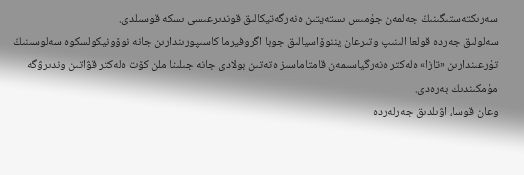سەرىكتەستىگىنىڭ جەلمەن جۇمىس ىستەيتىن ەنەرگەتيكالىق قوندىرعىسى ىسكە قوسىلدى.
سەلولىق جەردە قولعا الىنىپ وتىرعان يننوۆاسيالىق جوبا اگروفيرما كاسىپورىندارىن جانە نوۆونيكولسكوە سەلوسىنىڭ تۇرعىندارىن «تازا» ەلەكتر ەنەرگياسىمەن قامتاماسىز ەتەتىن بولادى جانە جىلىنا ملن كۆت ەلەكتر قۋاتىن وندىرۋگە مۇمكىندىك بەرەدى.
وعان قوسا، اۋىلدىق جەرلەردە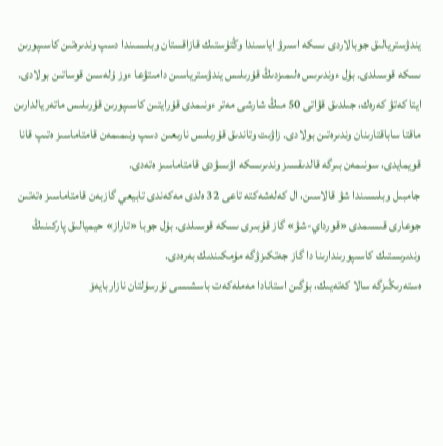يندۋستريالىق جوبالاردى ىسكە اسىرۋ اياسىندا وڭتۇستىك قازاقستان وبلىسىندا دسپ وندىرەتىن كاسىپورىن ىسكە قوسىلدى. بۇل ءوندىرىس ەلىمىزدىڭ قۇرىلىس يندۋسترياسىن دامىتۋعا ءوز ۇلەسىن قوساتىن بولادى.
ايتا كەتۋ كەرەك، جىلدىق قۋاتى 50 مىڭ شارشى مەتر ءونىمدى قۇرايتىن كاسىپورىن قۇرىلىس ماتەريالدارىن ماقتا ساباقتارىنان وندىرەتىن بولادى. زاۋىت وتاندىق قۇرىلىس نارىعىن دسپ ونىمىمەن قامتاماسىز ەتىپ قانا قويمايدى، سونىمەن بىرگە قالدىقسىز وندىرىسكە اۋىسۋدى قامتاماسىز ەتەدى.
جامبىل وبلىسىندا شۋ قالاسىن، ال كەلەشەكتە تاعى 32 ەلدى مەكەندى تابيعي گازبەن قامتاماسىز ەتەتىن جوعارى قىسىمدى «قورداي-شۋ» گاز قۇبىرى ىسكە قوسىلدى. بۇل جوبا «تاراز» حيميالىق پاركىنىڭ وندىرىستىك كاسىپورىندارىنا دا گاز جەتكىزۋگە مۇمكىندىك بەرەدى.
ەستەرىڭىزگە سالا كەتەيىك، بۇگىن استانادا مەملەكەت باسشىسى نۇرسۇلتان نازاربايەۆ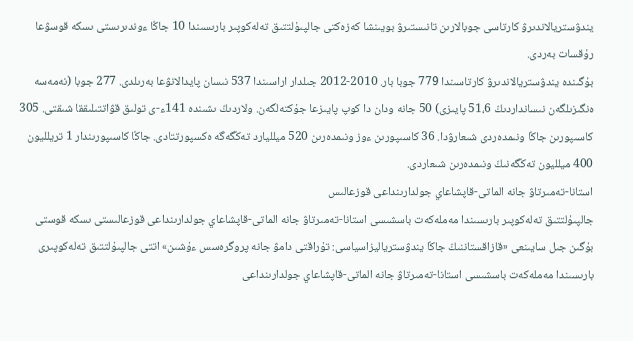يندۋستريالاندىرۋ كارتاسى جوبالارىن تانىستىرۋ بويىنشا كەزەكتى جالپىۇلتتىق تەلەكوپىر بارىسىندا 10 جاڭا ءوندىرىستى ىسكە قوسۋعا رۇقسات بەردى.
بۇگىندە يندۋستريالاندىرۋ كارتاسىندا 779 جوبا بار. 2010-2012 جىلدار اراسىندا 537 نىسان پايدالانۋعا بەرىلدى. 277 جوبا (نەمەسە ەنگىزىلگەن نىسانداردىڭ 51،6 پايىزى) 50 جانە ودان دا كوپ پايىزعا جۇكتەلگەن. ولاردىڭ ىشىندە 141ء-ى تولىق قۋاتتىلىققا شىقتى. 305 كاسىپورىن جاڭا ونىمدەردى شىعارۋدا. 36 كاسىپورىن ءوز ونىمدەرىن 520 ميلليارد تەڭگەگە ەكسپورتتادى. جاڭا كاسىپورىندار 1 تريلليون 400 ميلليون تەڭگەنىڭ ونىمدەرىن شىعاردى.
استانا-تەمىرتاۋ جانە الماتى-قاپشاعاي جولدارىنداعى قوزعالىس
جالپىۇلتتىق تەلەكوپىر بارىسىندا مەملەكەت باسشىسى استانا-تەمىرتاۋ جانە الماتى-قاپشاعاي جولدارىنداعى قوزعالىستى ىسكە قوستى
بۇگىن جىل سايىنعى «قازاقستاننىڭ جاڭا يندۋسترياليزاسياسى: تۇراقتى دامۋ جانە پروگرەسس ءۇشىن» اتتى جالپىۇلتتىق تەلەكوپىرى بارىسىندا مەملەكەت باسشىسى استانا-تەمىرتاۋ جانە الماتى-قاپشاعاي جولدارىنداعى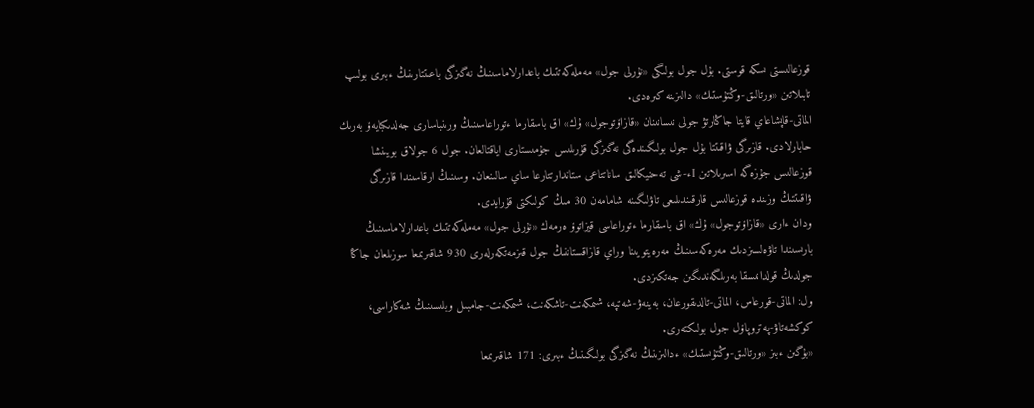قوزعالىستى ىسكە قوستى. بۇل جول بولىگى «نۇرلى جول» مەملەكەتتىك باعدارلاماسىنىڭ نەگىزگى باعىتتارىنىڭ ءبىرى بولىپ تابىلاتىن «ورتالىق-وڭتۇستىك» دالىزىنە كىرەدى.
الماتى-قاپشاعاي قايتا جاڭارتۋ جولى نىسانىنان «قازاۆتوجول» ۇك» اق باسقارما ءتوراعاسىنىڭ ورىنباسارى جەلدىكبايەۆ بەرىك حابارلادى. قازىرگى ۋاقىتتا بۇل جول بولىگىندەگى نەگىزگى قۇرىلىس جۇمىستارى اياقتالعان. جول 6 جولاق بويىنشا قوزعالىس جۇزەگە اسىرىلاتىن Iء-شى تەحنيكالىق ساناتتاعى ستاندارتتارعا ساي سالىنعان. وسىنىڭ ارقاسىندا قازىرگى ۋاقىتتىڭ وزىندە قوزعالىس قارقىندىلىعى تاۋلىگىنە شامامەن 30 مىڭ كولىكتى قۇرايدى.
ودان ءارى «قازاۆتوجول» ۇك» اق باسقارما ءتوراعاسى قيزاتوۆ ەرمەك «نۇرلى جول» مەملەكەتتىك باعدارلاماسىنىڭ بارىسىندا تاۋەلسىزدىك مەرەكەسىنىڭ مەرەيتويىنا وراي قازاقستاننىڭ جول قىزمەتكەرلەرى 930 شاقىرىمعا سوزىلعان جاڭا جولدىڭ قولدانىسقا بەرىلگەندىگىن جەتكىزدى.
ول: الماتى-قورعاس، الماتى-تالدىقورعان، بەينەۋ-شەتپە، شىمكەنت-تاشكەنت، شىمكەنت-جامبىل وبلىسىنىڭ شەكاراسى، كوكشەتاۋ-پەتروپاۆل جول بولىكتەرى.
«بۇگىن ءبىز «ورتالىق-وڭتۇىستىك» ءدالىزىنىڭ نەگىزگى بولىگىنىڭ ءبىرى: 171 شاقىرىمعا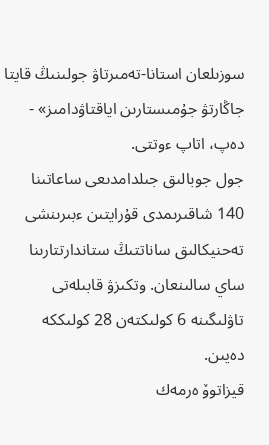سوزىلعان استانا-تەمىرتاۋ جولىنىڭ قايتا جاڭارتۋ جۇمىستارىن اياقتاۋدامىز» - دەپ، اتاپ ءوتتى.
جول جوبالىق جىلدامدىعى ساعاتىنا 140 شاقىرىمدى قۇرايتىن ءبىرىنشى تەحنيكالىق ساناتتىڭ ستاندارتتارىنا ساي سالىنعان. وتكىزۋ قابىلەتى تاۋلىگىنە 6 كولىكتەن 28 كولىككە دەيىن.
قيزاتوۆ ەرمەك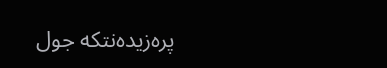پرەزيدەنتكە جول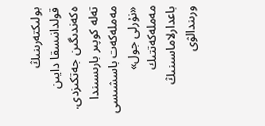بولىكتەرىنىڭ قولدانىسقا دايىن ەكەندىگىن جەتكىزدى.
تەلە كوپىر بارىسىندا مەملەكەت باسشىسى «نۇرلى جول» مەملەكەتتىك باعدارلاماسىنىڭ ورىندالۋى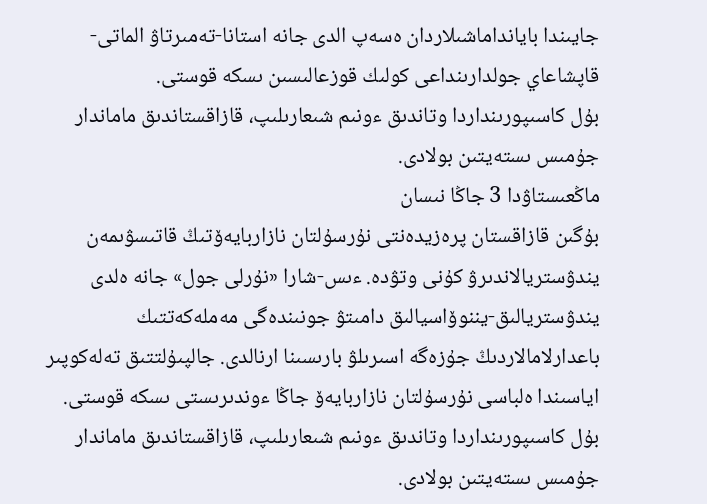جايىندا بايانداماشىلاردان ەسەپ الدى جانە استانا-تەمىرتاۋ الماتى-قاپشاعاي جولدارىنداعى كولىك قوزعالىسىن ىسكە قوستى.
بۇل كاسىپورىنداردا وتاندىق ءونىم شىعارىلىپ، قازاقستاندىق ماماندار جۇمىس ىستەيتىن بولادى.
ماڭعىستاۋدا 3 جاڭا نىسان
بۇگىن قازاقستان پرەزيدەنتى نۇرسۇلتان نازاربايەۆتىڭ قاتىسۋىمەن يندۋستريالاندىرۋ كۇنى وتۋدە. ءىس-شارا «نۇرلى جول» جانە ەلدى يندۋستريالىق-يننوۆاسيالىق دامىتۋ جونىندەگى مەملەكەتتىك باعدارلامالاردىڭ جۇزەگە اسىرىلۋ بارىسىنا ارنالدى. جالپىۇلتتىق تەلەكوپىر اياسىندا ەلباسى نۇرسۇلتان نازاربايەۆ جاڭا ءوندىرىستى ىسكە قوستى. بۇل كاسىپورىنداردا وتاندىق ءونىم شىعارىلىپ، قازاقستاندىق ماماندار جۇمىس ىستەيتىن بولادى.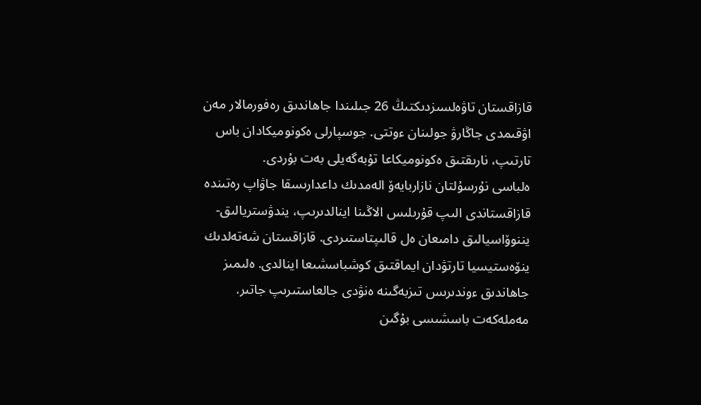قازاقستان تاۋەلسىزدىكتىڭ 26 جىلىندا جاھاندىق رەفورمالار مەن اۋقىمدى جاڭارۋ جولىنان ءوتتى. جوسپارلى ەكونوميكادان باس تارتىپ، نارىقتىق ەكونوميكاعا تۇبەگەيلى بەت بۇردى.
ەلباسى نۇرسۇلتان نازاربايەۆ الەمدىك داعدارىسقا جاۋاپ رەتىندە قازاقستاندى الىپ قۇرىلىس الاڭىنا اينالدىرىپ، يندۋستريالىق-يننوۆاسيالىق دامىعان ەل قالىپتاستىردى. قازاقستان شەتەلدىك ينۆەستيسيا تارتۋدان ايماقتىق كوشباسشىعا اينالدى. ەلىمىز جاھاندىق ءوندىرىس تىزبەگىنە ەنۋدى جالعاستىرىپ جاتىر. مەملەكەت باسشىسى بۇگىن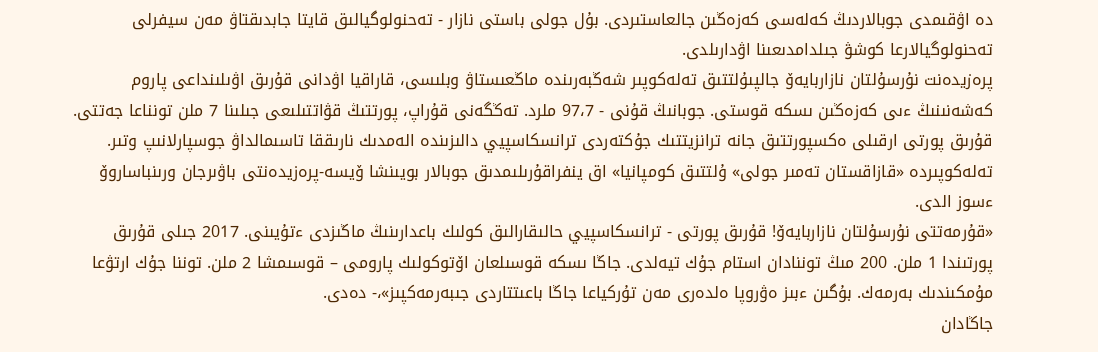دە اۋقىمدى جوبالاردىڭ كەلەسى كەزەڭىن جالعاستىردى. بۇل جولى باستى نازار - تەحنولوگيالىق قايتا جابدىقتاۋ مەن سيفرلى تەحنولوگيالارعا كوشۋ جىلدامدىعىنا اۋدارىلدى.
پرەزيدەنت نۇرسۇلتان نازاربايەۆ جالپىۇلتتىق تەلەكوپىر شەڭبەرىندە ماڭعىستاۋ وبلىسى، قاراقيا اۋدانى قۇرىق اۋىلىنداعى پاروم كەشەنىنىڭ ءىى كەزەڭىن ىسكە قوستى. جوبانىڭ قۇنى - 97،7 ملرد. تەڭگەنى قۇراپ، پورتتىڭ قۋاتتىلىعى جىلىنا 7 ملن تونناعا جەتتى. قۇرىق پورتى ارقىلى ەكسپورتتىق جانە ترانزيتتىك جۇكتەردى ترانسكاسپيي دالىزىندە الەمدىك نارىققا تاسىمالداۋ جوسپارلانىپ وتىر.
تەلەكوپىردە «قازاقستان تەمىر جولى» ۇلتتىق كومپانيا» اق ينفراقۇرىلىمدىق جوبالار بويىنشا ۆيسە-پرەزيدەنتى باۋىرجان ورىنباساروۆ ءسوز الدى.
«قۇرمەتتى نۇرسۇلتان نازاربايەۆ! قۇرىق پورتى - ترانسكاسپيي حالىقارالىق كولىك باعدارىنىڭ ماڭىزدى ءتۇيىنى. 2017 جىلى قۇرىق پورتىندا 1 ملن. 200 مىڭ توننادان استام جۇك تيەلدى. جاڭا ىسكە قوسىلعان اۆتوكولىك پارومى – قوسىمشا 2 ملن. توننا جۇك ارتۋعا مۇمكىندىك بەرمەك. بۇگىن ءبىز ەۋروپا ەلدەرى مەن تۇركياعا جاڭا باعىتتاردى جىبەرمەكپىز»،- دەدى.
جاڭادان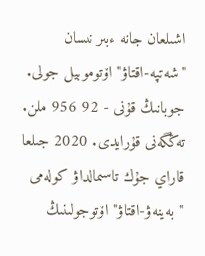اشىلعان جانە ءبىر نىسان "شەتپە-اقتاۋ" اۆتوموبيل جولى. جوبانىڭ قۇنى - 92 956 ملن. تەڭگەنى قۇرايدى. 2020 جىلعا قاراي جۇك تاسىمالداۋ كولەمى "بەينەۋ-اقتاۋ" اۆتوجولىنىڭ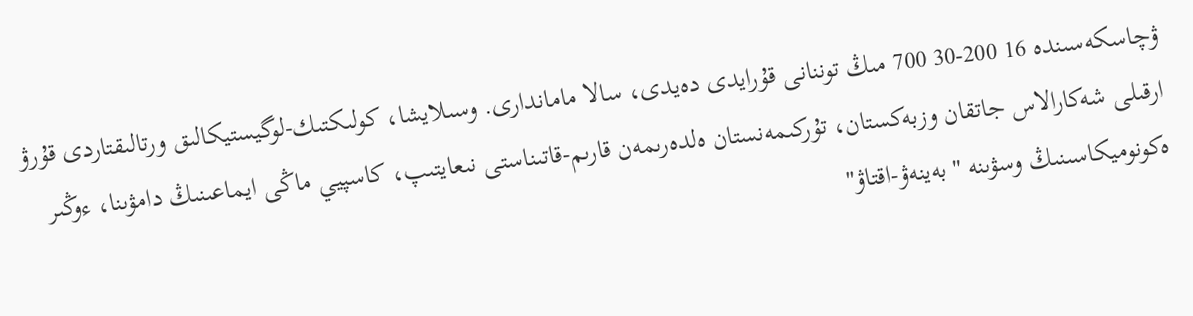ۋچاسكەسىندە 16 200-30 700 مىڭ توننانى قۇرايدى دەيدى، سالا ماماندارى. وسىلايشا، كولىكتىك-لوگيستيكالىق ورتالىقتاردى قۇرۋ ارقىلى شەكارالاس جاتقان وزبەكستان، تۇركىمەنستان ەلدەرىمەن قارىم-قاتىناستى نىعايتىپ، كاسپيي ماڭى ايماعىنىڭ دامۋىنا، ءوڭىر ەكونوميكاسىنىڭ وسۋىنە "بەينەۋ-اقتاۋ"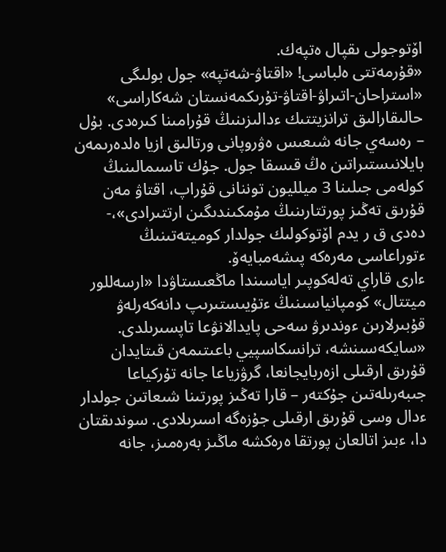اۆتوجولى ىقپال ەتپەك.
«قۇرمەتتى ەلباسى! «اقتاۋ-شەتپە» جول بولىگى «استراحان-اتىراۋ-اقتاۋ-تۇرىكمەنستان شەكاراسى» حالىقارالىق ترانزيتتىك ءدالىزىنىڭ قۇرامىنا كىرەدى. بۇل – رەسەي جانە شىعىس ەۋروپانى ورتالىق ازيا ەلدەرىمەن بايلانىستىراتىن ەڭ قىسقا جول. جۇك تاسىمالىنىڭ كولەمى جىلىنا 3 ميلليون توننانى قۇراپ، اقتاۋ مەن قۇرىق تەڭىز پورتتارىنىڭ مۇمكىندىگىن ارتتىرادى»،- دەدى ق ر يدم اۆتوكولىك جولدار كوميتەتىنىڭ ءتوراعاسى مەرەكە پىشەمبايەۆ.
ءارى قاراي تەلەكوپىر اياسىندا ماڭعىستاۋدا «ارسەللور ميتتال» كومپانياسىنىڭ ءتۇيىستىرىپ دانەكەرلەۋ قۇبىرلارىن ءوندىرۋ سەحى پايدالانۋعا تاپسىرىلدى.
«سايكەسىنشە، ترانسكاسپيي باعىتىمەن قىتايدان قۇرىق ارقىلى ازەربايجانعا، گرۋزياعا جانە تۇركياعا جىبەرىلەتىن جۇكتەر – قارا تەڭىز پورتىنا شىعاتىن جولدار ءدال وسى قۇرىق ارقىلى جۇزەگە اسىرىلادى. سوندىقتان دا، ءبىز اتالعان پورتقا ەرەكشە ماڭىز بەرەمىز، جانە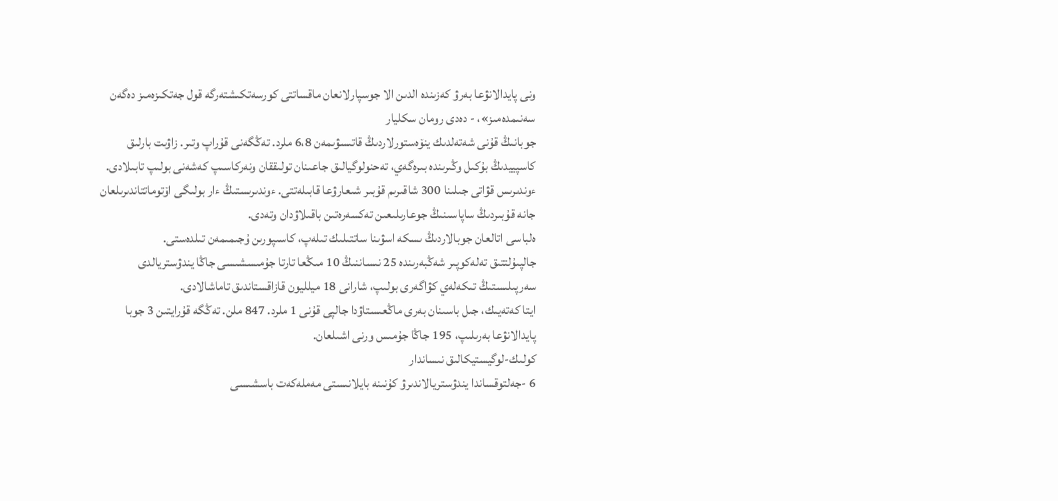ونى پايدالانۋعا بەرۋ كەزىندە الدىن الا جوسپارلانعان ماقساتتى كورسەتكىشتەرگە قول جەتكىزەمىز دەگەن سەنىمدەمىز»، - دەدى رومان سكليار
جوبانىڭ قۇنى شەتەلدىك ينۆەستورلاردىڭ قاتىسۋىمەن 6،8 ملرد. تەڭگەنى قۇراپ وتىر. زاۋىت بارلىق كاسپييدىڭ بۇكىل وڭىرىندە بىرەگەي، تەحنولوگيالىق جاعىنان تولىققان ونەركاسىپ كەشەنى بولىپ تابىلادى. ءوندىرىس قۋاتى جىلىنا 300 شاقىرىم قۇبىر شىعارۋعا قابىلەتتى. ءوندىرىستىڭ ءار بولىگى اۆتوماتتاندىرىلعان جانە قۇبىردىڭ ساپاسىنىڭ جوعارىلىعىن تەكسەرەتىن باقىلاۋدان وتەدى.
ەلباسى اتالعان جوبالاردىڭ ىسكە اسۋىنا ساتتىلىك تىلەپ، كاسىپورىن ۇجىمىمەن تىلدەستى.
جالپىۇلتتىق تەلەكوپىر شەڭبەرىندە 25 نىساننىڭ 10 مىڭعا تارتا جۇمىسشىسى جاڭا يندۋستريالدى سەرپىلىستىڭ تىكەلەي كۋاگەرى بولىپ، شارانى 18 ميلليون قازاقستاندىق تاماشالادى.
ايتا كەتەيىك، جىل باسىنان بەرى ماڭعىستاۋدا جالپى قۇنى 1 ملرد. 847 ملن. تەڭگە قۇرايتىن 3 جوبا پايدالانۋعا بەرىلىپ، 195 جاڭا جۇمىس ورنى اشىلعان.
كولىك-لوگيستيكالىق نىساندار
6 -جەلتوقساندا يندۋستريالاندىرۋ كۇنىنە بايلانىستى مەملەكەت باسشىسى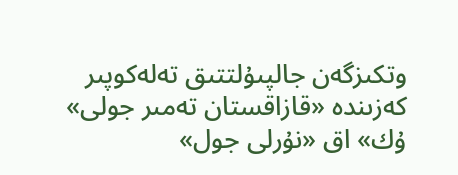وتكىزگەن جالپىۇلتتىق تەلەكوپىر كەزىندە «قازاقستان تەمىر جولى» ۇك» اق «نۇرلى جول»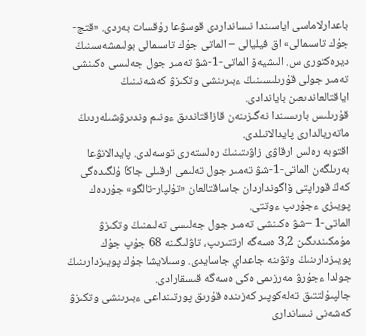باعدارلاماسى اياسىندا نىسانداردى قوسۋعا رۇقسات بەردى. «قتج-جۇك تاسىمالى» اق فيليالى – الماتى جۇك تاسىمالى بولىمشەسىنىڭ ديرەكتورى س. الىشيەۆ الماتى-1-شۋ تەمىر جول جەلىسى ەكىنشى تەمىر جولى قۇرىلىسىنىڭ ءبىرىنشى وتكىزۋ كەشەنىنىڭ اياقتالعاندىعىن باياندادى.
قۇرىلىس بارىسىندا نەگىزىنەن قازاقتاندىق ءونىم وندىرۋشىلەردىڭ ماتەريالدارى پايدالانىلدى.
اقتوبە رەلس ارقاۋى زاۋىتىنىڭ رەلستەرى توسەلدى. پايدالانۋعا بەرىلگەن الماتى-1-شۋ تەمىر جول تەلىمى ارقىلى جاڭا ۇلگىدەگى كەڭ قوراپتى ۆاگونداردان جاساقتالعان «تۇلپار-تالگو» جۇردەك پويىزى ءجۇرىپ ءوتتى.
الماتى-1 –شۋ ەكىنشى تەمىر جول جەلىسى تەلىمنىڭ وتكىزۋ مۇمكىندىگىن 3،2 ەسەگە ارتتىرىپ، تاۋلىگىنە 68 جۇپ جۇك پويىزدارىنىڭ وتۋىنە جاعداي جاسايدى. وسىلايشا جۇك پويىزدارىنىڭ جولدا ءجۇرۋ مەرزىمى ەكى ەسەگە قىسقارادى.
جالپىۇلتتىق تەلەكوپىر كەزىندە قۇرىق پورتىنداعى ءبىرىنشى وتكىزۋ كەشەنى نىساندارى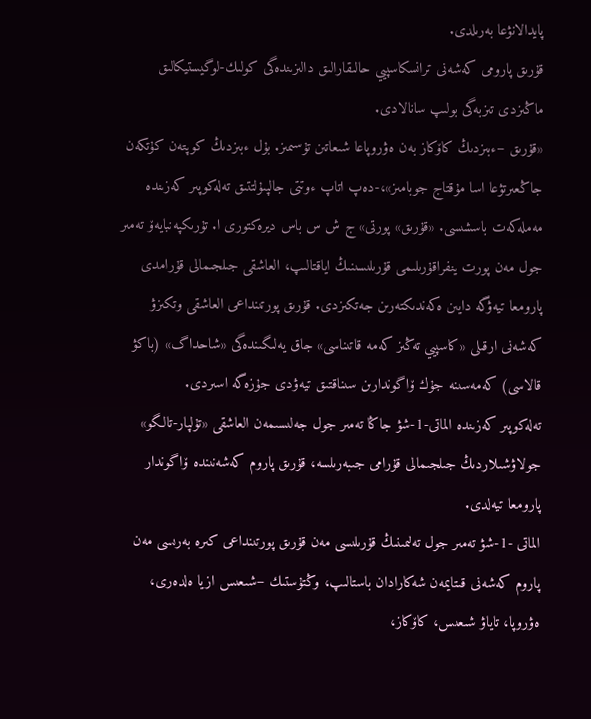پايدالانۋعا بەرىلدى.
قۇرىق پارومى كەشەنى ترانسكاسپيي حالىقارالىق دالىزىندەگى كولىك-لوگيستيكالىق ماڭىزدى تىزبەگى بولىپ سانالادى.
«قۇرىق –ءبىزدىڭ كاۆكاز بەن ەۋروپاعا شىعاتىن تۇسىمىز. بۇل ءبىزدىڭ كوپتەن كۇتكەن جاڭعىرتۋعا اسا مۇقتاج جوبامىز»،-دەپ اتاپ ءوتتى جالپىۇلتتىق تەلەكوپىر كەزىندە مەملەكەت باسشىسى. «قۇرىق» پورتى» ج ش س باس ديرەكتورى ا. تۇرىكپەنبايەۆ تەمىر جول مەن پورت ينفراقۇرىلىمى قۇرىلىسىنىڭ اياقتالىپ، العاشقى جىلجىمالى قۇرامدى پارومعا تيەۋگە دايىن ەكەندىكتەرىن جەتكىزدى. قۇرىق پورتىنداعى العاشقى وتكىزۋ كەشەنى ارقىلى «كاسپيي تەڭىز كەمە قاتىناسى» جاق يەلىگىندەگى «شاحداگ» (باكۋ قالاسى) كەمەسىنە جۇك ۆاگوندارىن سىناقتىق تيەۋدى جۇزەگە اسىردى.
تەلەكوپىر كەزىندە الماتى-1-شۋ جاڭا تەمىر جول جەلىسىمەن العاشقى «تۇلپار-تالگو» جولاۋشىلاردىڭ جىلجىمالى قۇرامى جىبەرىلسە، قۇرىق پاروم كەشەنىندە ۆاگوندار پارومعا تيەلدى.
الماتى -1-شۋ تەمىر جول تەلىمىنىڭ قۇرىلىسى مەن قۇرىق پورتىنداعى كىرە بەرىسى مەن پاروم كەشەنى قىتايمەن شەكارادان باستالىپ، وڭتۇستىك –شىعىس ازيا ەلدەرى، ەۋروپا، تاياۋ شىعىس، كاۆكاز،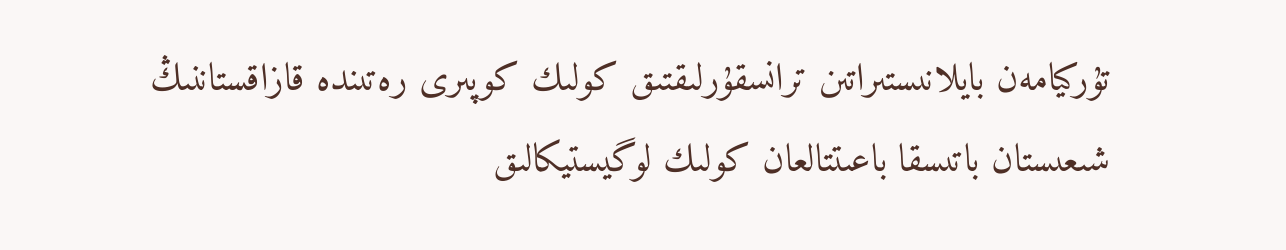تۇركيامەن بايلانىستىراتىن ترانسقۇرلىقتىق كولىك كوپىرى رەتىندە قازاقستاننىڭ شىعىستان باتىسقا باعىتتالعان كولىك لوگيستيكالىق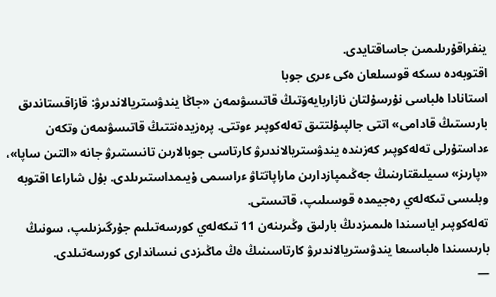ينفراقۇرىلىمىن جاساقتايدى.
اقتوبەدە ىسكە قوسىلعان ەكى ءىرى جوبا
استانادا ەلباسى نۇرسۇلتان نازاربايەۆتىڭ قاتىسۋىمەن «جاڭا يندۋستريالاندىرۋ: قازاقستاندىق بارىستىڭ قادامى» اتتى جالپىۇلتتىق تەلەكوپىر ءوتتى. پرەزيدەنتتىڭ قاتىسۋىمەن وتكەن ءداستۇرلى تەلەكوپىر كەزىندە يندۋستريالاندىرۋ كارتاسى جوبالارىن تانىستىرۋ جانە «التىن ساپا»، «پارىز» سىيلىقتارىنىڭ جەڭىمپازدارىن ماراپاتتاۋ ءراسىمى ۇيىمداستىرىلدى. بۇل شاراعا اقتوبە وبلىسى تىكەلەي رەجيمدە قوسىلىپ، قاتىستى.
تەلەكوپىر اياسىندا ەلىمىزدىڭ بارلىق وڭىرىنەن 11 تىكەلەي كورسەتىلىم جۇرگىزىلىپ، سونىڭ بارىسىندا ەلباسىعا يندۋستريالاندىرۋ كارتاسىنىڭ ەڭ ماڭىزدى نىساندارى كورسەتىلدى.
—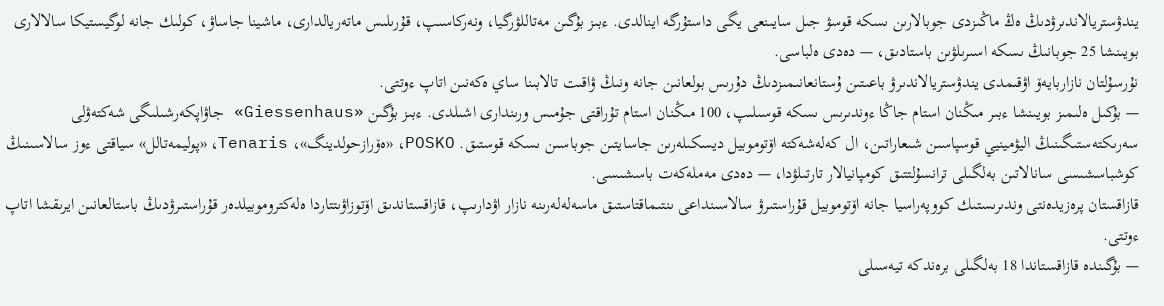يندۋستريالاندىرۋدىڭ ەڭ ماڭىزدى جوبالارىن ىسكە قوسۋ جىل سايىنعى يگى داستۇرگە اينالدى. ءبىز بۇگىن مەتاللۋرگيا، ونەركاسىپ، قۇرىلىس ماتەريالدارى، ماشينا جاساۋ، كولىك جانە لوگيستيكا سالالارى بويىنشا 25 جوبانىڭ ىسكە اسىرىلۋىن باستادىق، — دەدى ەلباسى.
نۇرسۇلتان نازاربايەۆ اۋقىمدى يندۋستريالاندىرۋ باعىتىن ۇستانعانىمىزدىڭ دۇرىس بولعانىن جانە ونىڭ ۋاقىت تالابىنا ساي ەكەنىن اتاپ ءوتتى.
— بۇكىل ەلىمىز بويىنشا ءبىر مىڭنان استام جاڭا ءوندىرىس ىسكە قوسىلىپ، 100 مىڭنان استام تۇراقتى جۇمىس ورىندارى اشىلدى. ءبىز بۇگىن «Giessenhaus» جاۋاپكەرشىلىگى شەكتەۋلى سەرىكتەستىگىنىڭ اليۋمينيي قوسپاسىن شىعاراتىن، ال كەلەشەكتە اۆتوموبيل ديسكىلەرىن جاسايتىن جوباسىن ىسكە قوستىق. POSKO، «ەۆرازحولدينگ»، Tenaris، «پوليمەتالل» سياقتى ءوز سالاسىنىڭ كوشباسشىسى سانالاتىن بەلگىلى ترانسۇلتتىق كومپانيالار تارتىلۋدا، — دەدى مەملەكەت باسشىسى.
قازاقستان پرەزيدەنتى وندىرىستىك كووپەراسيا جانە اۆتوموبيل قۇراستىرۋ سالاسىنداعى ىنتىماقتاستىق ماسەلەلەرىنە نازار اۋدارىپ، قازاقستاندىق اۆتوزاۋىتتاردا ەلەكتروموبيلدەر قۇراستىرۋدىڭ باستالعانىن ايرىقشا اتاپ ءوتتى.
— بۇگىندە قازاقستاندا 18 بەلگىلى برەندكە تيەسىلى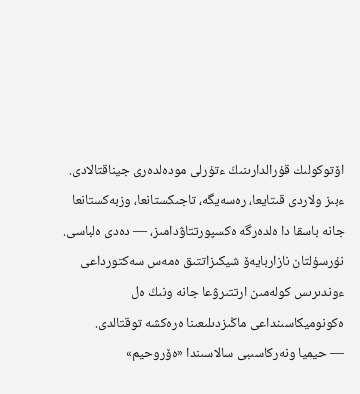اۆتوكولىك قۇرالدارىنىڭ ءتۇرلى مودەلدەرى جيناقتالادى. ءبىز ولاردى قىتايعا، رەسەيگە، تاجىكستانعا، وزبەكستانعا جانە باسقا دا ەلدەرگە ەكسپورتتاۋدامىز، — دەدى ەلباسى.
نۇرسۇلتان نازاربايەۆ شيكىزاتتىق ەمەس سەكتورداعى ءوندىرىس كولەمىن ارتتىرۋعا جانە ونىڭ ەل ەكونوميكاسىنداعى ماڭىزدىلىعىنا ەرەكشە توقتالدى.
— حيميا ونەركاسىبى سالاسىندا «ەۆروحيم»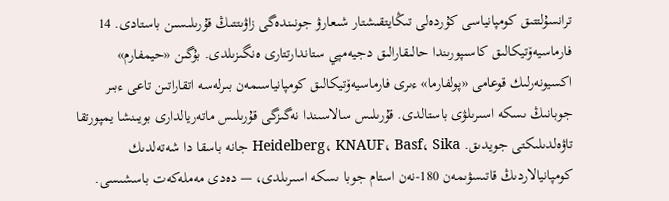ترانسۇلتتىق كومپانياسى كۇردەلى تىڭايتقىشتار شىعارۋ جونىندەگى زاۋىتتىڭ قۇرىلىسىن باستادى. 14 فارماسيەۆتيكالىق كاسىپورىندا حالىقارالىق دجيەمپي ستاندارتتارى ەنگىزىلدى. بۇگىن «حيمفارم» اكسيونەرلىك قوعامى «پولفارما» ءىرى فارماسيەۆتيكالىق كومپانياسىمەن بىرلەسە اتقاراتىن تاعى ءبىر جوبانىڭ ىسكە اسىرىلۋى باستالدى. قۇرىلىس سالاسىندا نەگىزگى قۇرىلىس ماتەريالدارى بويىنشا يمپورتقا تاۋەلدىلىكتى جويدىق. Heidelberg، KNAUF، Basf، Sika جانە باسقا دا شەتەلدىك كومپانيالاردىڭ قاتىسۋىمەن 180-نەن استام جوبا ىسكە اسىرىلدى، — دەدى مەملەكەت باسشىسى.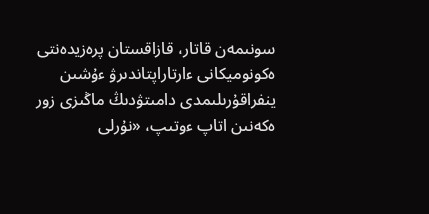سونىمەن قاتار، قازاقستان پرەزيدەنتى ەكونوميكانى ءارتاراپتاندىرۋ ءۇشىن ينفراقۇرىلىمدى دامىتۋدىڭ ماڭىزى زور ەكەنىن اتاپ ءوتىپ، «نۇرلى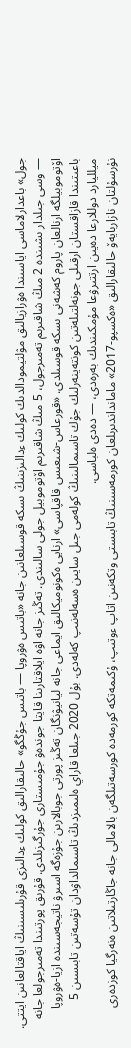جول» باعدارلاماسى اياسىندا ەۋرازيالىق مۋلتيمودالدىك كولىك ءدالىزىنىڭ ىسكە قوسىلعانىن جانە «باتىس ەۋروپا — باتىس جۇڭگو» حالىقارالىق كولىك ءدالىزى قۇرىلىسىنىڭ اياقتالعانىن ايتتى.
— وسى جىلدار ىشىندە 2 مىڭ شاقىرىم تەمىرجول، 5 مىڭ شاقىرىم اۆتوموبيل جولى سالىندى. تەڭىز جانە اۋە ايلاقتارىنا قايتا جوندەۋ جۇمىستارى جۇرگىزىلدى. قۇرىق پورتىندا تەمىرجولعا جانە اۆتوموبيلگە ارنالعان پاروم كەشەنى ىسكە قوسىلدى. «قورعاس-شىعىس قاقپاسى» ارنايى ەكونوميكالىق ايماعى جانە ليانيۋنگان تەڭىز پورتى جوبالارىن جۇزەگە اسىرۋ ناتيجەسىندە ازيا-ەۋروپا باعىتىندا قازاقستان ارقىلى جونەلتىلەتىن كونتەينەرلىك جۇك تاسىمالىنىڭ كولەمى جىل سايىن ەسەلەنىپ كەلەدى. بۇل 2020 جىلعا قاراي ەلىمىزدىڭ تاسىمالداۋدان تۇسەتىن تابىسىن 5 ميلليارد دوللارعا دەيىن ارتتىرۋعا مۇمكىندىك بەرەدى، — دەدى ەلباسى.
نۇرسۇلتان نازاربايەۆ حالىقارالىق «ەكسپو-2017» مامانداندىرىلعان كورمەسىنىڭ تابىستى وتكەنىن اتاپ ءوتىپ، ۇكىمەتكە كورمەدە كورسەتىلگەن بالامالى جانە جاڭارتىلاتىن ەنەرگيا كوزدەرى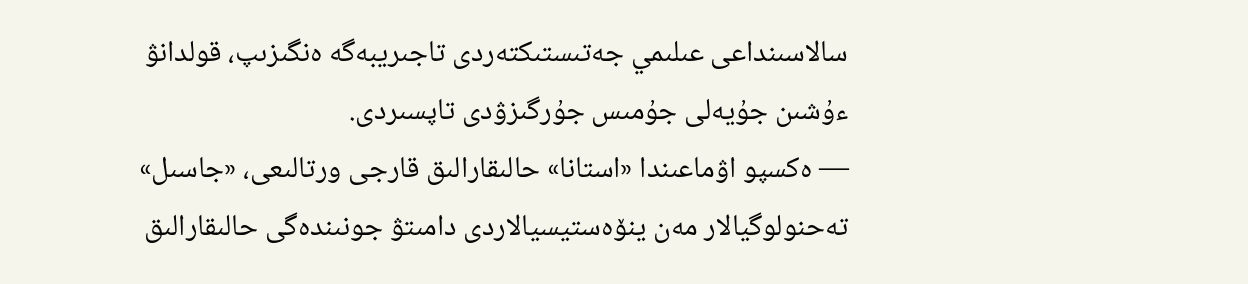سالاسىنداعى عىلىمي جەتىستىكتەردى تاجىريبەگە ەنگىزىپ، قولدانۋ ءۇشىن جۇيەلى جۇمىس جۇرگىزۋدى تاپسىردى.
— ەكسپو اۋماعىندا «استانا» حالىقارالىق قارجى ورتالىعى، «جاسىل» تەحنولوگيالار مەن ينۆەستيسيالاردى دامىتۋ جونىندەگى حالىقارالىق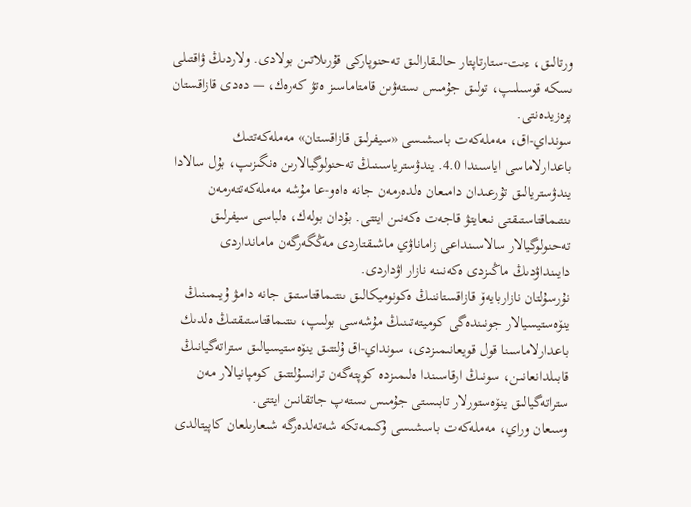ورتالىق، ءىت-ستارتاپتار حالىقارالىق تەحنوپاركى قۇرىلاتىن بولادى. ولاردىڭ ۋاقتىلى ىسكە قوسىلىپ، تولىق جۇمىس ىستەۋىن قامتاماسىز ەتۋ كەرەك، — دەدى قازاقستان پرەزيدەنتى.
سونداي-اق، مەملەكەت باسشىسى «سيفرلىق قازاقستان» مەملەكەتتىك باعدارلاماسى اياسىندا 4.0. يندۋسترياسىنىڭ تەحنولوگيالارىن ەنگىزىپ، بۇل سالادا يندۋستريالىق تۇرعىدان دامىعان ەلدەرمەن جانە ەاەو-عا مۇشە مەملەكەتتەرمەن ىنتىماقتاستىقتى نىعايتۋ قاجەت ەكەنىن ايتتى. بۇدان بولەك، ەلباسى سيفرلىق تەحنولوگيالار سالاسىنداعى زاماناۋي ماشىقتاردى مەڭگەرگەن مامانداردى دايىنداۋدىڭ ماڭىزدى ەكەنىنە نازار اۋداردى.
نۇرسۇلتان نازاربايەۆ قازاقستاننىڭ ەكونوميكالىق ىنتىماقتاستىق جانە دامۋ ۇيىمىنىڭ ينۆەستيسيالار جونىندەگى كوميتەتىنىڭ مۇشەسى بولىپ، ىنتىماقتاستىقتىڭ ەلدىك باعدارلاماسىنا قول قويعانىمىزدى، سونداي-اق ۇلتتىق ينۆەستيسيالىق ستراتەگيانىڭ قابىلدانعانىن، سونىڭ ارقاسىندا ەلىمىزدە كوپتەگەن ترانسۇلتتىق كومپانيالار مەن ستراتەگيالىق ينۆەستورلار تابىستى جۇمىس ىستەپ جاتقانىن ايتتى.
وسىعان وراي، مەملەكەت باسشىسى ۇكىمەتكە شەتەلدەرگە شىعارىلعان كاپيتالدى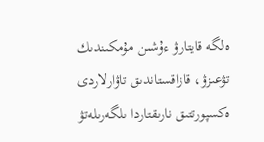ەلگە قايتارۋ ءۇشىن مۇمكىندىك تۋعىزۋ، قازاقستاندىق تاۋارلاردى ەكسپورتتىق نارىقتاردا ىلگەرىلەتۋ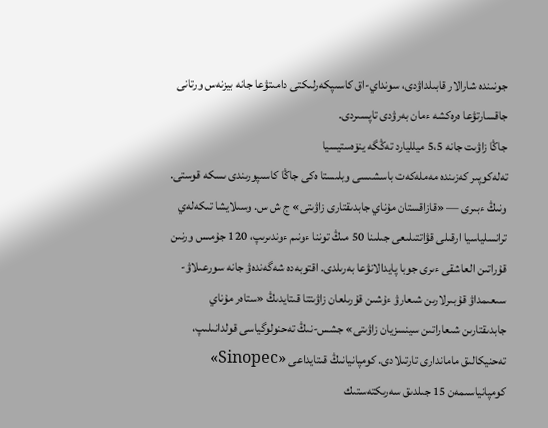جونىندە شارالار قابىلداۋدى، سونداي-اق كاسىپكەرلىكتى دامىتۋعا جانە بيزنەس ورتانى جاقسارتۋعا ەرەكشە ءمان بەرۋدى تاپسىردى.
جاڭا زاۋىت جانە 5،5 ميلليارد تەڭگە ينۆەستيسيا
تەلەكوپىر كەزىندە مەملەكەت باسشىسى وبلىستا ەكى جاڭا كاسىپورىندى ىسكە قوستى. ونىڭ ءبىرى — «قازاقستان مۇناي جابدىقتارى زاۋىتى» ج ش س. وسىلايشا تىكەلەي ترانسلياسيا ارقىلى قۋاتتىلىعى جىلىنا 50 مىڭ توننا ءونىم ءوندىرىپ، 120 جۇمىس ورنىن قۇراتىن العاشقى ءىرى جوبا پايدالانۋعا بەرىلدى. اقتوبەدە شەگەندەۋ جانە سورعىلاۋ-سىعىمداۋ قۇبىرلارىن شىعارۋ ءۇشىن قۇرىلعان زاۋىتتا قىتايدىڭ «ستاەر مۇناي جابدىقتارىن شىعاراتىن سينسزيان زاۋىتى» جشس-نىڭ تەحنولوگياسى قولدانىلىپ، تەحنيكالىق ماماندارى تارتىلادى. كومپانيانىڭ قىتايداعى «Sinopec» كومپانياسىمەن 15 جىلدىق سەرىكتەستىك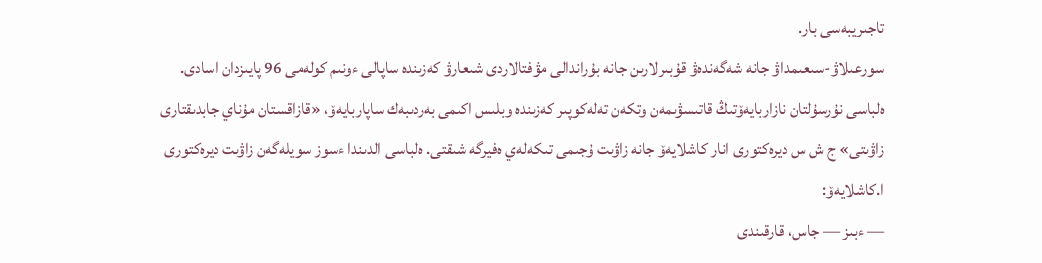تاجىريبەسى بار.
سورعىلاۋ-سىعىمداۋ جانە شەگەندەۋ قۇبىرلارىن جانە بۇراندالى مۋفتالاردى شىعارۋ كەزىندە ساپالى ءونىم كولەمى 96 پايىزدان اسادى.
ەلباسى نۇرسۇلتان نازاربايەۆتىڭ قاتىسۋىمەن وتكەن تەلەكوپىر كەزىندە وبلىس اكىمى بەردىبەك ساپاربايەۆ، «قازاقستان مۇناي جابدىقتارى زاۋىتى» ج ش س ديرەكتورى انار كاشلايەۆ جانە زاۋىت ۇجىمى تىكەلەي ەفيرگە شىقتى. ەلباسى الدىندا ءسوز سويلەگەن زاۋىت ديرەكتورى ا.كاشلايەۆ:
— ءبىز — جاس، قارقىندى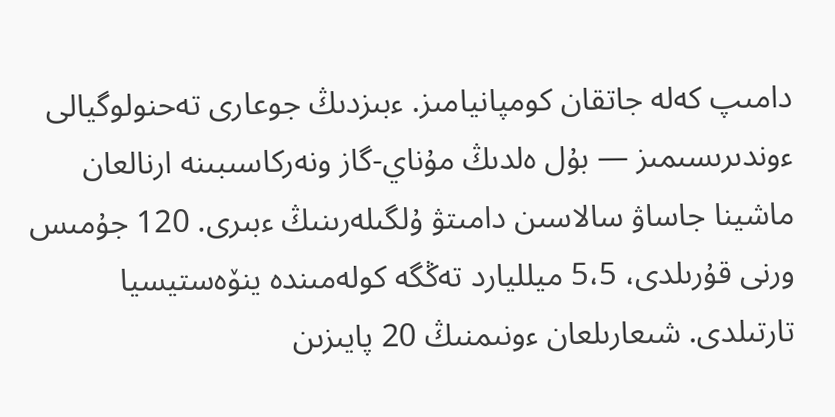دامىپ كەلە جاتقان كومپانيامىز. ءبىزدىڭ جوعارى تەحنولوگيالى ءوندىرىسىمىز — بۇل ەلدىڭ مۇناي-گاز ونەركاسىبىنە ارنالعان ماشينا جاساۋ سالاسىن دامىتۋ ۇلگىلەرىنىڭ ءبىرى. 120 جۇمىس ورنى قۇرىلدى، 5،5 ميلليارد تەڭگە كولەمىندە ينۆەستيسيا تارتىلدى. شىعارىلعان ءونىمنىڭ 20 پايىزىن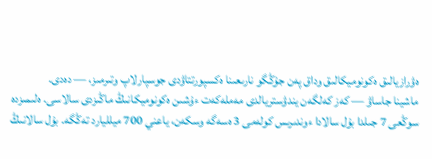ەۋرازيالىق ەكونوميكالىق وداق پەن جۇڭگو نارىعىنا ەكسپورتتاۋدى جوسپارلاپ وتىرمىز، — دەدى.
ماشينا جاساۋ — كەز كەلگەن يندۋستريالدى مەملەكەت ءۇشىن ەكونوميكانىڭ ماڭىزدى سالاسى. ەلىمىزدە سوڭعى 7 جىلدا بۇل سالادا ءوندىرىس كولەمى 3 ەسەگە وسكەن، ياعني 700 ميلليارد تەڭگە. بۇل سالانىڭ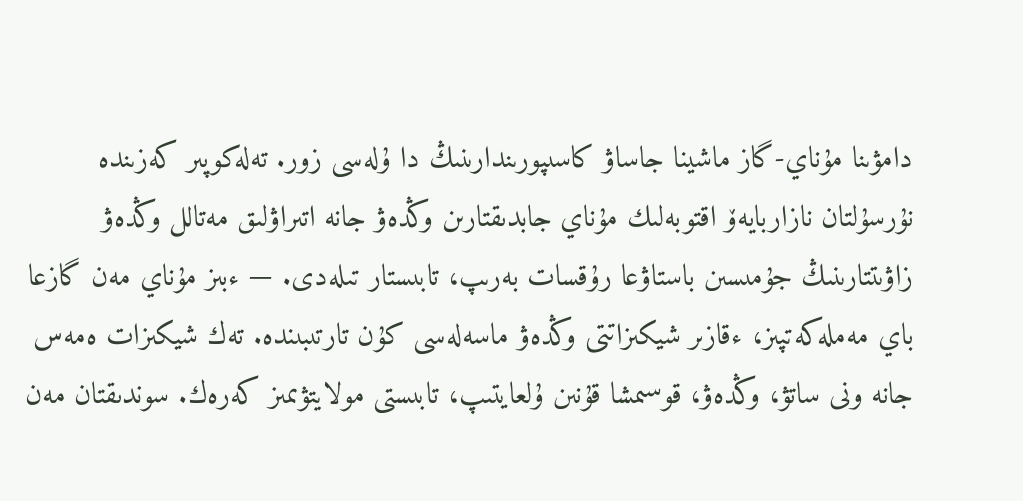دامۋىنا مۇناي-گاز ماشينا جاساۋ كاسىپورىندارىنىڭ دا ۇلەسى زور. تەلەكوپىر كەزىندە نۇرسۇلتان نازاربايەۆ اقتوبەلىك مۇناي جابدىقتارىن وڭدەۋ جانە اتىراۋلىق مەتالل وڭدەۋ زاۋىتتارىنىڭ جۇمىسىن باستاۋعا رۇقسات بەرىپ، تابىستار تىلەدى. — ءبىز مۇناي مەن گازعا باي مەملەكەتپىز، ءقازىر شيكىزاتتى وڭدەۋ ماسەلەسى كۇن تارتىبىندە. تەك شيكىزات ەمەس جانە ونى ساتۋ، وڭدەۋ، قوسىمشا قۇنىن ۇلعايتىپ، تابىستى مولايتۋىمىز كەرەك. سوندىقتان مەن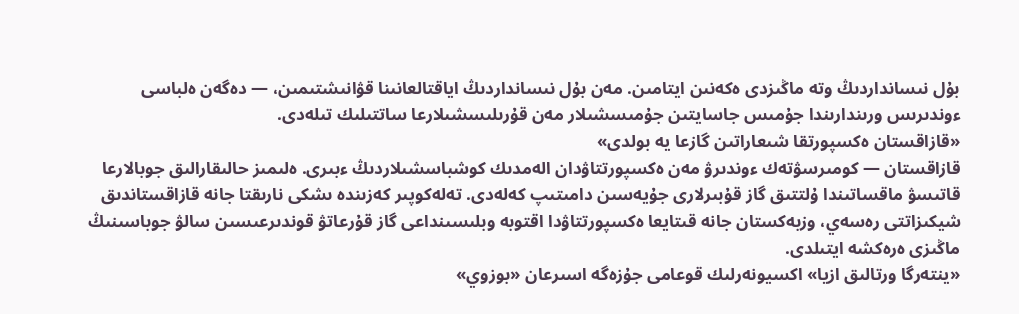بۇل نىسانداردىڭ وتە ماڭىزدى ەكەنىن ايتامىن. مەن بۇل نىسانداردىڭ اياقتالعانىنا قۋانىشتىمىن، — دەگەن ەلباسى ءوندىرىس ورىندارىندا جۇمىس جاسايتىن جۇمىسشىلار مەن قۇرىلىسشىلارعا ساتتىلىك تىلەدى.
«قازاقستان ەكسپورتقا شىعاراتىن گازعا يە بولدى»
قازاقستان — كومىرسۋتەك ءوندىرۋ مەن ەكسپورتتاۋدان الەمدىك كوشباسشىلاردىڭ ءبىرى. ەلىمىز حالىقارالىق جوبالارعا قاتىسۋ ماقساتىندا ۇلتتىق گاز قۇبىرلارى جۇيەسىن دامىتىپ كەلەدى. تەلەكوپىر كەزىندە ىشكى نارىقتا جانە قازاقستاندىق شيكىزاتتى رەسەي، وزبەكستان جانە قىتايعا ەكسپورتتاۋدا اقتوبە وبلىسىنداعى گاز قۇرعاتۋ قوندىرعىسىن سالۋ جوباسىنىڭ ماڭىزى ەرەكشە ايتىلدى.
«ينتەرگا ورتالىق ازيا» اكسيونەرلىك قوعامى جۇزەگە اسىرعان «بوزوي»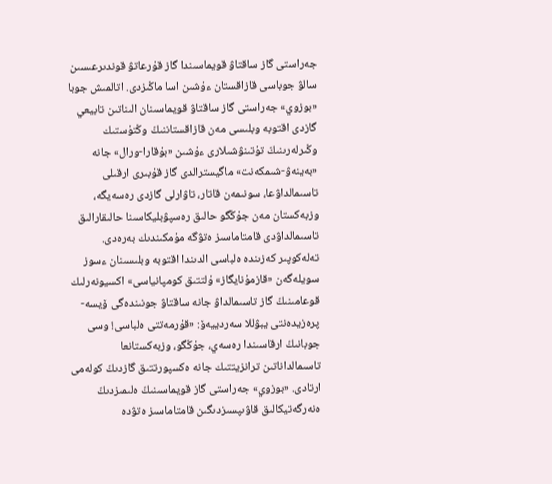جەراستى گاز ساقتاۋ قويماسىندا گاز قۇرعاتۋ قوندىرعىسىن سالۋ جوباسى قازاقستان ءۇشىن اسا ماڭىزدى. اتالمىش جوبا «بوزوي» جەراستى گاز ساقتاۋ قويماسىنان الىناتىن تابيعي گازدى اقتوبە وبلىسى مەن قازاقستاننىڭ وڭتۇستىك وڭىرلەرىنىڭ تۇتىنۋشىلارى ءۇشىن «بۇقارا-ورال» جانە «بەينەۋ-شىمكەنت» ماگيسترالدى گاز قۇبىرى ارقىلى تاسىمالداۋعا، سونىمەن قاتار، تاۋارلى گازدى رەسەيگە، وزبەكستان مەن جۇڭگو حالىق رەسپۋبليكاسىنا حالىقارالىق تاسىمالداۋدى قامتاماسىز ەتۋگە مۇمكىندىك بەرەدى.
تەلەكوپىر كەزىندە ەلباسى الدىندا اقتوبە وبلىسىنان ءسوز سويلەگەن «قازمۇنايگاز» ۇلتتىق كومپانياسى» اكسيونەرلىك قوعامىنىڭ گاز تاسىمالداۋ جانە ساقتاۋ جونىندەگى ۆيسە-پرەزيدەنتى يبۋللا سەردييەۆ: «قۇرمەتتى ەلباسى! وسى جوبانىڭ ارقاسىندا رەسەي، جۇڭگو، وزبەكستانعا تاسىمالداناتىن ترانزيتتىك جانە ەكسپورتتىق گازدىڭ كولەمى ارتادى. «بوزوي» جەراستى گاز قويماسىنىڭ ەلىمىزدىڭ ەنەرگەتيكالىق قاۋىپسىزدىگىن قامتاماسىز ەتۋدە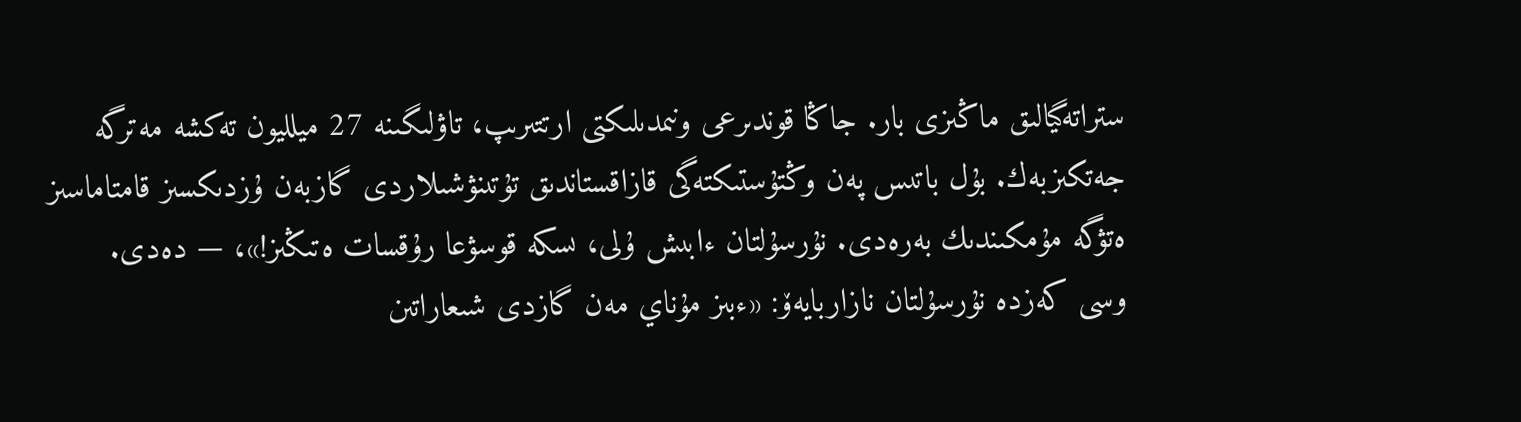ستراتەگيالىق ماڭىزى بار. جاڭا قوندىرعى ونىمدىلىكتى ارتتىرىپ، تاۋلىگىنە 27 ميلليون تەكشە مەترگە جەتكىزبەك. بۇل باتىس پەن وڭتۇستىكتەگى قازاقستاندىق تۇتىنۋشىلاردى گازبەن ۇزدىكسىز قامتاماسىز ەتۋگە مۇمكىندىك بەرەدى. نۇرسۇلتان ءابىش ۇلى، ىسكە قوسۋعا رۇقسات ەتىڭىز!»، — دەدى.
وسى كەزدە نۇرسۇلتان نازاربايەۆ: «ءبىز مۇناي مەن گازدى شىعاراتىن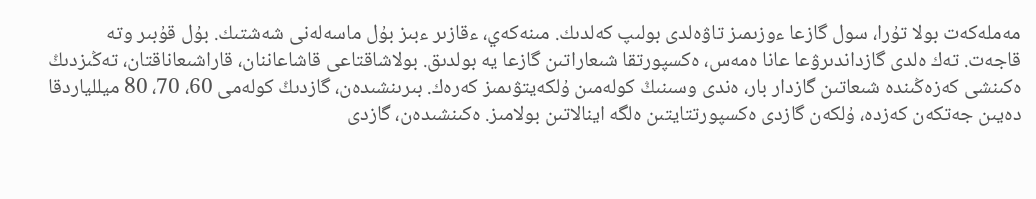مەملەكەت بولا تۇرا، سول گازعا ءوزىمىز تاۋەلدى بولىپ كەلدىك. مىنەكەي، ءقازىر ءبىز بۇل ماسەلەنى شەشتىك. بۇل قۇبىر وتە قاجەت. تەك ەلدى گازداندىرۋعا عانا ەمەس، ەكسپورتقا شىعاراتىن گازعا يە بولدىق. بولاشاقتاعى قاشاعاننان، قاراشىعاناقتان، تەڭىزدىڭ ەكىنشى كەزەڭىندە شىعاتىن گازدار بار، ەندى وسىنىڭ كولەمىن ۇلكەيتۋىمىز كەرەك. بىرىنشىدەن، گازدىڭ كولەمى 60، 70، 80 ميللياردقا دەيىن جەتكەن كەزدە، ۇلكەن گازدى ەكسپورتتايتىن ەلگە اينالاتىن بولامىز. ەكىنشىدەن، گازدى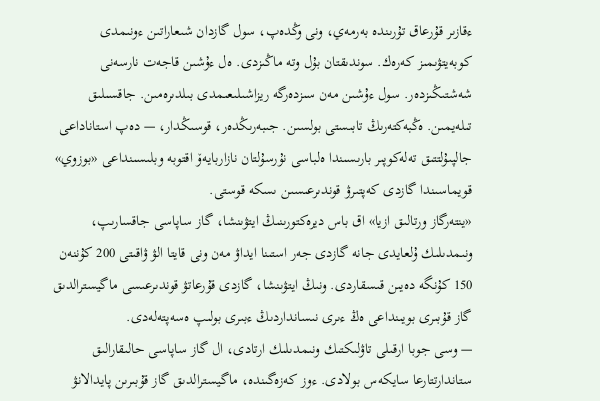ءقازىر قۇرعاق تۇرىندە بەرمەي، ونى وڭدەپ، سول گازدان شىعاراتىن ءونىمدى كوبەيتۋىمىز كەرەك. سوندىقتان بۇل وتە ماڭىزدى. ەل ءۇشىن قاجەت نارسەنى شەشتىڭىزدەر. سول ءۇشىن مەن سىزدەرگە ريزاشىلىعىمدى بىلدىرەمىن. جاقسىلىق تىلەيمىن. ەڭبەكتەرىڭ تابىستى بولسىن. جىبەرىڭدەر، قوسىڭدار، — دەپ استاناداعى جالپىۇلتتىق تەلەكوپىر بارىسىندا ەلباسى نۇرسۇلتان نازاربايەۆ اقتوبە وبلىسىنداعى «بوزوي» قويماسىندا گازدى كەپتىرۋ قوندىرعىسىن ىسكە قوستى.
«ينتەرگاز ورتالىق ازيا» اق باس ديرەكتورىنىڭ ايتۋىنشا، گاز ساپاسى جاقسارىپ، ونىمدىلىك ۇلعايدى جانە گازدى جەر استىنا ايداۋ مەن ونى قايتا الۋ ۋاقىتى 200 كۇننەن 150 كۇنگە دەيىن قىسقاردى. ونىڭ ايتۋىنشا، گازدى قۇرعاتۋ قوندىرعىسى ماگيسترالدىق گاز قۇبىرى بويىنداعى ەڭ ءىرى نىسانداردىڭ ءبىرى بولىپ ەسەپتەلەدى.
— وسى جوبا ارقىلى تاۋلىكتىك ونىمدىلىك ارتادى، ال گاز ساپاسى حالىقارالىق ستاندارتتارعا سايكەس بولادى. ءوز كەزەگىندە، ماگيسترالدىق گاز قۇبىرىن پايدالانۋ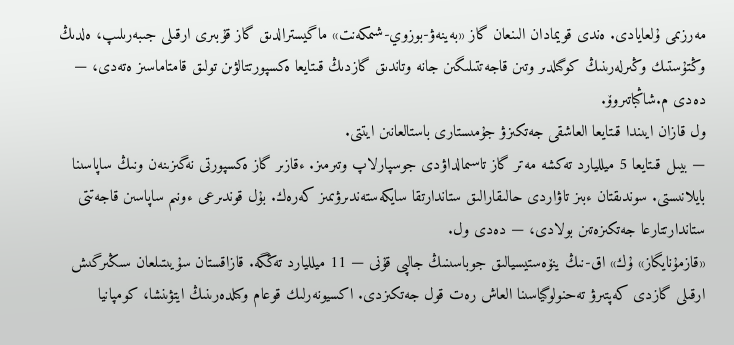مەرزىمى ۇلعايادى. ەندى قويمادان الىنعان گاز «بەينەۋ-بوزوي-شىمكەنت» ماگيسترالدىق گاز قۇبىرى ارقىلى جىبەرىلىپ، ەلدىڭ وڭتۇستىك وڭىرلەرىنىڭ كوگىلدىر وتىن قاجەتتىلىگىن جانە وتاندىق گازدىڭ قىتايعا ەكسپورتتالۋىن تولىق قامتاماسىز ەتەدى، — دەدى م.شاڭباتىروۆ.
ول قازان ايىندا قىتايعا العاشقى جەتكىزۋ جۇمىستارى باستالعانىن ايتتى.
— بيىل قىتايعا 5 ميلليارد تەكشە مەتر گاز تاسىمالداۋدى جوسپارلاپ وتىرمىز. ءقازىر گاز ەكسپورتى نەگىزىنەن ونىڭ ساپاسىنا بايلانىستى. سوندىقتان ءبىز تاۋاردى حالىقارالىق ستاندارتقا سايكەستەندىرۋىمىز كەرەك. بۇل قوندىرعى ءونىم ساپاسىن قاجەتتى ستاندارتتارعا جەتكىزەتىن بولادى، — دەدى ول.
«قازمۇنايگاز» ۇك» اق-نىڭ ينۆەستيسيالىق جوباسىنىڭ جالپى قۇنى — 11 ميلليارد تەڭگە. قازاقستان سۇيىتىلعان سىڭىرگىش ارقىلى گازدى كەپتىرۋ تەحنولوگياسىنا العاش رەت قول جەتكىزدى. اكسيونەرلىك قوعام وكىلدەرىنىڭ ايتۋىنشا، كومپانيا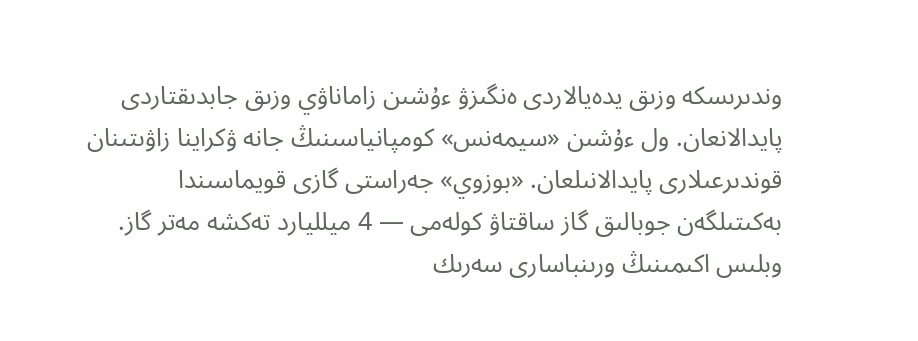وندىرىسكە وزىق يدەيالاردى ەنگىزۋ ءۇشىن زاماناۋي وزىق جابدىقتاردى پايدالانعان. ول ءۇشىن «سيمەنس» كومپانياسىنىڭ جانە ۋكراينا زاۋىتىنان قوندىرعىلارى پايدالانىلعان. «بوزوي» جەراستى گازى قويماسىندا بەكىتىلگەن جوبالىق گاز ساقتاۋ كولەمى — 4 ميلليارد تەكشە مەتر گاز. وبلىس اكىمىنىڭ ورىنباسارى سەرىك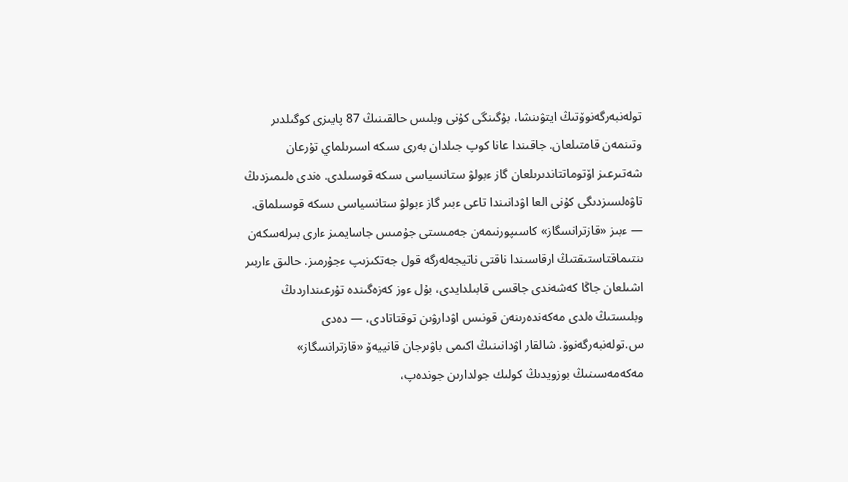تولەنبەرگەنوۆتىڭ ايتۋىنشا، بۇگىنگى كۇنى وبلىس حالقىنىڭ 87 پايىزى كوگىلدىر وتىنمەن قامتىلعان. جاقىندا عانا كوپ جىلدان بەرى ىسكە اسىرىلماي تۇرعان شەتىرعىز اۆتوماتتاندىرىلعان گاز ءبولۋ ستانسياسى ىسكە قوسىلدى. ەندى ەلىمىزدىڭ تاۋەلسىزدىگى كۇنى العا اۋدانىندا تاعى ءبىر گاز ءبولۋ ستانسياسى ىسكە قوسىلماق. — ءبىز «قازترانسگاز» كاسىپورنىمەن جەمىستى جۇمىس جاسايمىز ءارى بىرلەسكەن ىنتىماقتاستىقتىڭ ارقاسىندا ناقتى ناتيجەلەرگە قول جەتكىزىپ ءجۇرمىز. حالىق ءاربىر اشىلعان جاڭا كەشەندى جاقسى قابىلدايدى، بۇل ءوز كەزەگىندە تۇرعىنداردىڭ وبلىستىڭ ەلدى مەكەندەرىنەن قونىس اۋدارۋىن توقتاتادى، — دەدى س.تولەنبەرگەنوۆ. شالقار اۋدانىنىڭ اكىمى باۋىرجان قانييەۆ «قازترانسگاز» مەكەمەسىنىڭ بوزويدىڭ كولىك جولدارىن جوندەپ،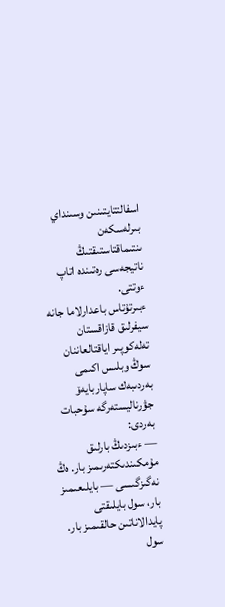اسفالتتايتىنىن وسىنداي بىرلەسكەن ىنتىماقتاستىقتىڭ ناتيجەسى رەتىندە اتاپ ءوتتى.
ءبىرتۇتاس باعدارلاما جانە سيفرلىق قازاقستان
تەلەكوپىر اياقتالعاننان سوڭ وبلىس اكىمى بەردىبەك ساپاربايەۆ جۋرناليستەرگە سۇحبات بەردى:
— ءبىزدىڭ بارلىق مۇمكىندىكتەرىمىز بار. ەڭ نەگىزگىسى — بايلىعىمىز بار، سول بايلىقتى پايدالاناتىن حالقىمىز بار. سول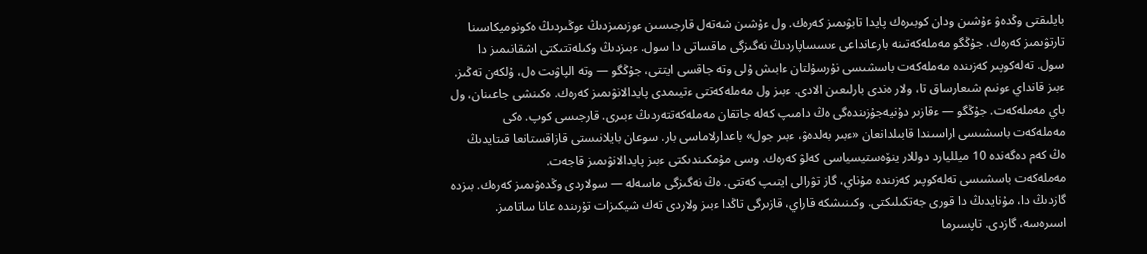بايلىقتى وڭدەۋ ءۇشىن ودان كوبىرەك پايدا تابۋىمىز كەرەك. ول ءۇشىن شەتەل قارجىسىن ءوزىمىزدىڭ ءوڭىردىڭ ەكونوميكاسىنا تارتۋىمىز كەرەك. جۇڭگو مەملەكەتىنە بارعانداعى ءىسساپاردىڭ نەگىزگى ماقساتى دا سول. ءبىزدىڭ وكىلەتتىكتى اشقانىمىز دا سول. تەلەكوپىر كەزىندە مەملەكەت باسشىسى نۇرسۇلتان ءابىش ۇلى وتە جاقسى ايتتى، جۇڭگو — وتە الپاۋىت ەل، ۇلكەن تەڭىز. ءبىز قانداي ءونىم شىعارساق تا، ولار ەندى بارلىعىن الادى. ءبىز ول مەملەكەتتى ءتيىمدى پايدالانۋىمىز كەرەك. ەكىنشى جاعىنان، ول باي مەملەكەت. جۇڭگو — ءقازىر دۇنيەجۇزىندەگى ەڭ دامىپ كەلە جاتقان مەملەكەتتەردىڭ ءبىرى. قارجىسى كوپ. ەكى مەملەكەت باسشىسى اراسىندا قابىلدانعان «ءبىر بەلدەۋ، ءبىر جول» باعدارلاماسى بار. سوعان بايلانىستى قازاقستانعا قىتايدىڭ ەڭ كەم دەگەندە 10 ميلليارد دوللار ينۆەستيسياسى كەلۋ كەرەك. وسى مۇمكىندىكتى ءبىز پايدالانۋىمىز قاجەت.
مەملەكەت باسشىسى تەلەكوپىر كەزىندە مۇناي، گاز تۋرالى ايتىپ كەتتى. ەڭ نەگىزگى ماسەلە — سولاردى وڭدەۋىمىز كەرەك. بىزدە گازدىڭ دا، مۇنايدىڭ دا قورى جەتكىلىكتى. وكىنىشكە قاراي، قازىرگى تاڭدا ءبىز ولاردى تەك شيكىزات تۇرىندە عانا ساتامىز. اسىرەسە، گازدى. تاپسىرما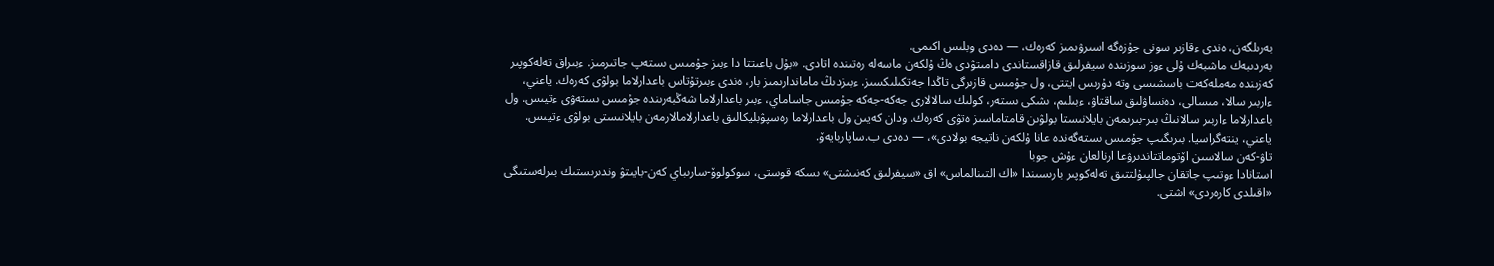بەرىلگەن، ەندى ءقازىر سونى جۇزەگە اسىرۋىمىز كەرەك، — دەدى وبلىس اكىمى.
بەردىبەك ماشبەك ۇلى ءوز سوزىندە سيفرلىق قازاقستاندى دامىتۋدى ەڭ ۇلكەن ماسەلە رەتىندە اتادى. «بۇل باعىتتا دا ءبىز جۇمىس ىستەپ جاتىرمىز. ءبىراق تەلەكوپىر كەزىندە مەملەكەت باسشىسى وتە دۇرىس ايتتى، ول جۇمىس قازىرگى تاڭدا جەتكىلىكسىز. ءبىزدىڭ ماماندارىمىز بار، ەندى ءبىرتۇتاس باعدارلاما بولۋى كەرەك. ياعني، ءاربىر سالا، مىسالى، دەنساۋلىق ساقتاۋ، ءبىلىم، ىشكى ىستەر، كولىك سالالارى جەكە-جەكە جۇمىس جاساماي، ءبىر باعدارلاما شەڭبەرىندە جۇمىس ىستەۋى ءتيىس. ول باعدارلاما ءاربىر سالانىڭ بىر-بىرىمەن بايلانىستا بولۋىن قامتاماسىز ەتۋى كەرەك. ودان كەيىن ول باعدارلاما رەسپۋبليكالىق باعدارلامالارمەن بايلانىستى بولۋى ءتيىس. ياعني، ينتەگراسيا. بىرىگىپ جۇمىس ىستەگەندە عانا ۇلكەن ناتيجە بولادى»، — دەدى ب.ساپاربايەۆ.
تاۋ-كەن سالاسىن اۆتوماتتاندىرۋعا ارنالعان ءۇش جوبا
استانادا ءوتىپ جاتقان جالپىۇلتتىق تەلەكوپىر بارىسىندا «اك التىنالماس» اق «سيفرلىق كەنىشتى» ىسكە قوستى، سوكولوۆ-سارىباي كەن-بايىتۋ وندىرىستىك بىرلەستىگى «اقىلدى كارەردى» اشتى.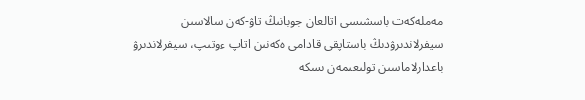مەملەكەت باسشىسى اتالعان جوبانىڭ تاۋ-كەن سالاسىن سيفرلاندىرۋدىڭ باستاپقى قادامى ەكەنىن اتاپ ءوتىپ، سيفرلاندىرۋ باعدارلاماسىن تولىعىمەن ىسكە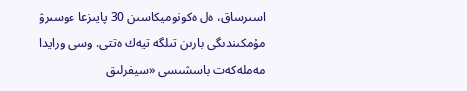اسىرساق، ەل ەكونوميكاسىن 30 پايىزعا ءوسىرۋ مۇمكىندىگى بارىن تىلگە تيەك ەتتى. وسى ورايدا مەملەكەت باسشىسى «سيفرلىق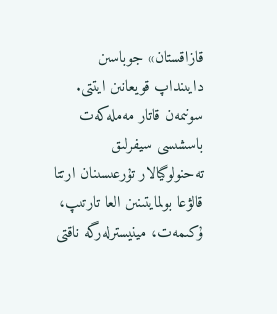قازاقستان» جوباسىن دايىنداپ قويعانىن ايتتى.
سونىمەن قاتار مەملەكەت باسشىسى سيفرلىق تەحنولوگيالار تۇرعىسىنان ارتتا قالۋعا بولمايتىنىن العا تارتىپ، ۇكىمەت، مينيسترلەرگە ناقتى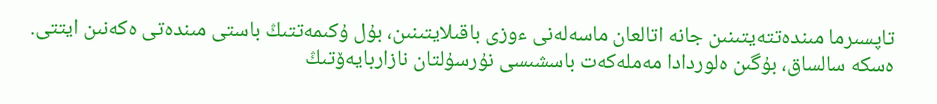تاپسىرما مىندەتتەيتىنىن جانە اتالعان ماسەلەنى ءوزى باقىلايتىنىن، بۇل ۇكىمەتتىڭ باستى مىندەتى ەكەنىن ايتتى.
ەسكە سالساق، بۇگىن ەلوردادا مەملەكەت باسشىسى نۇرسۇلتان نازاربايەۆتىڭ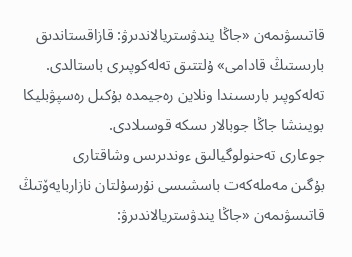قاتىسۋىمەن «جاڭا يندۋستريالاندىرۋ: قازاقستاندىق بارىستىڭ قادامى» ۇلتتىق تەلەكوپىرى باستالدى. تەلەكوپىر بارىسىندا ونلاين رەجيمدە بۇكىل رەسپۋبليكا بويىنشا جاڭا جوبالار ىسكە قوسىلادى.
جوعارى تەحنولوگيالىق ءوندىرىس وشاقتارى
بۇگىن مەملەكەت باسشىسى نۇرسۇلتان نازاربايەۆتىڭ قاتىسۋىمەن «جاڭا يندۋستريالاندىرۋ: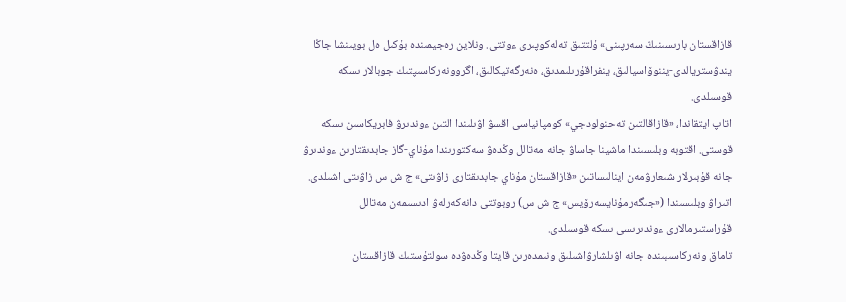قازاقستان بارىسىنىڭ سەرپىنى» ۇلتتىق تەلەكوپىرى ءوتتى. ونلاين رەجيمىندە بۇكىل ەل بويىنشا جاڭا يندۋستريالدى-يننوۆاسيالىق، ينفراقۇرىلىمدىق، ەنەرگەتيكالىق، اگروونەركاسىپتىك جوبالار ىسكە قوسىلدى.
اتاپ ايتقاندا، «قازاقالتىن تەحنولودجي» كومپانياسى اقسۋ اۋىلىندا التىن ءوندىرۋ فابريكاسىن ىسكە قوستى. اقتوبە وبلىسىندا ماشينا جاساۋ جانە مەتالل وڭدەۋ سەكتورىندا مۇناي-گاز جابدىقتارىن ءوندىرۋ جانە قۇبىرلار شىعارۋمەن اينالىساتىن «قازاقستان مۇناي جابدىقتارى زاۋىتى» ج ش س زاۋىتى اشىلدى. اتىراۋ وبلىسىندا («جىگەرمۇنايسەرۆيس» ج ش س) روبوتتى دانەكەرلەۋ ادىسىمەن مەتالل قۇراستىرمالارى ءوندىرىسى ىسكە قوسىلدى.
تاماق ونەركاسىبىندە جانە اۋىلشارۋاشىلىق ونىمدەرىن قايتا وڭدەۋدە سولتۇستىك قازاقستان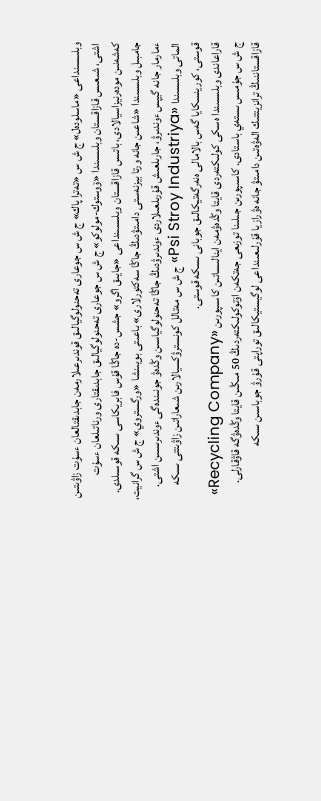وبلىسىنداعى «ماسلودەل» ج ش س «تەترا پاك» ج ش س جوعارى تەحنولوگيالىق قوندىرعىلارمەن جابدىقتالعان ءسۇت زاۋىتىن اشتى، شىعىس قازاقستان وبلىسىندا «ۆوستوك-مولوكو» ج ش س جوعارى تەحنولوگيالىق جابدىقتارى ورناتىلعان ءسۇت كەشەنىن مودەرنيزاسيالادى، باتىس قازاقستان وبلىسىنداعى «جايىق اگرو» جشس-دە جاڭا قۇس فابريكاسى ىسكە قوسىلدى.
جامبىل وبلىسىندا «شاعىن جانە ورتا بيزنەستى دامىتۋدىڭ جاڭا سەكتورلارى» باعىتى بويىنشا «ورگستروي» ج ش س گرانيت، ءمارمار جانە گيپس ءوندىرۋ، جارىلعىش قۇرىلعىلاردى ءوندىرۋدىڭ جاڭا تەحنولوگياسىن وڭدەۋ جونىندەگى ءوندىرىسىن اشتى. الماتى وبلىسىندا «Psi Stroy Industriya» ج ش س مەتالل كونسترۋكسيالارىن شىعاراتىن زاۋىتتى ىسكە قوستى، كورينسكايا گەس بالامالى ەنەرگەتيكالىق جوبانى ىسكە قوستى.
قاراعاندى وبلىسىندا ەسكى كولىكتەردى قايتا وڭدەۋمەن اينالىساتىن كاسىپورىن «Recycling Company» ج ش س جۇمىس ىستەي باستادى. كاسىپورىن جىلىنا توزىعى جەتكەن اۆتوكولىكتەردىڭ 50 مىڭىن قايتا وڭدەۋگە قاۋقارلى.
قازاقستاننىڭ ترانزيتتىك الەۋەتىن دامىتۋ جانە ەۋرازيا قۇرلىعىنداعى لوگيستيكالىق توراپتى قۇرۋ جوباسىن ىسكە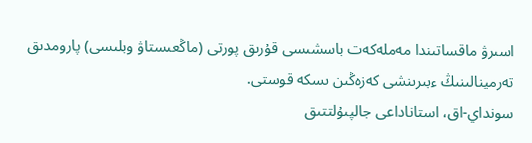اسىرۋ ماقساتىندا مەملەكەت باسشىسى قۇرىق پورتى (ماڭعىستاۋ وبلىسى) پارومدىق تەرمينالىنىڭ ءبىرىنشى كەزەڭىن ىسكە قوستى.
سونداي-اق، استاناداعى جالپىۇلتتىق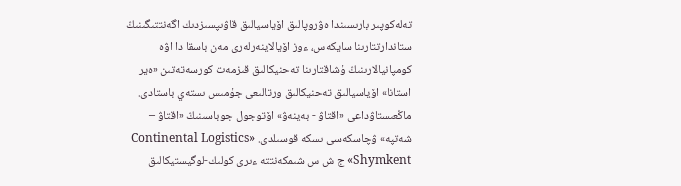تەلەكوپىر بارىسىندا ەۋروپالىق اۆياسيالىق قاۋىپسىزدىك اگەنتتىگىنىڭ ستاندارتتارىنا سايكەس، ءوز اۆيالاينەرلەرى مەن باسقا دا اۋە كومپانيالارىنىڭ ۇشاقتارىنا تەحنيكالىق قىزمەت كورسەتەتىن «ەير استانا» اۆياسيالىق تەحنيكالىق ورتالىعى جۇمىس ىستەي باستادى.
ماڭعىستاۋداعى «اقتاۋ - بەينەۋ» اۆتوجول جوباسىنىڭ «اقتاۋ – شەتپە» ۋچاسكەسى ىسكە قوسىلدى. «Continental Logistics Shymkent» ج ش س شىمكەنتتە ءىرى كولىك-لوگيستيكالىق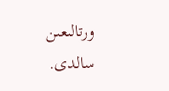ورتالىعىن سالدى.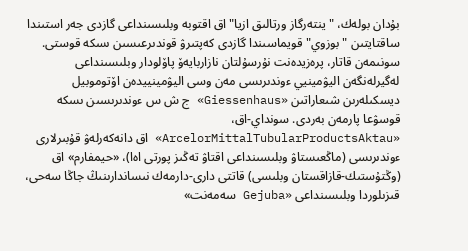بۇدان بولەك، "ينتەرگاز ورتالىق ازيا" اق اقتوبە وبلىسىنداعى گازدى جەر استىندا ساقتايتىن "بوزوي" قويماسىندا گازدى كەپتىرۋ قوندىرعىسىن ىسكە قوستى.
سونىمەن قاتار، پرەزيدەنت نۇرسۇلتان نازاربايەۆ پاۆلودار وبلىسىنداعى لەگيرلەنگەن اليۋمينيي ءوندىرىسى مەن وسى اليۋمينييدەن اۆتوموبيل ديسكىلەرىن شىعاراتىن «Giessenhaus» ج ش س ءوندىرىسىن ىسكە قوسۋعا پارمەن بەردى. سونداي-اق، «ArcelorMittalTubularProductsAktau» اق دانەكەرلەۋ قۇبىرلارى ءوندىرىسى (ماڭعىستاۋ وبلىسىنداعى اقتاۋ تەڭىز پورتى اەا)، «حيمفارم» اق (وڭتۇستىك-قازاقستان وبلىسى) قاتتى دارى-دارمەك نىساندارىنىڭ جاڭا سەحى، قىزىلوردا وبلىسىنداعى «Gejuba سەمەنت»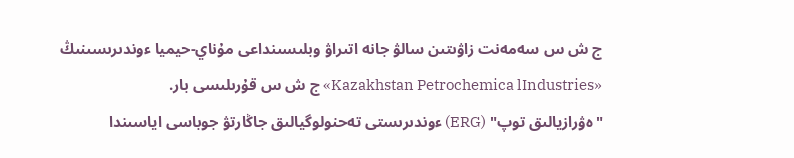ج ش س سەمەنت زاۋىتىن سالۋ جانە اتىراۋ وبلىسىنداعى مۇناي-حيميا ءوندىرىسىنىڭ «Kazakhstan Petrochemica lIndustries» ج ش س قۇرىلىسى بار.
"ەۋرازيالىق توپ" (ERG) ءوندىرىستى تەحنولوگيالىق جاڭارتۋ جوباسى اياسىندا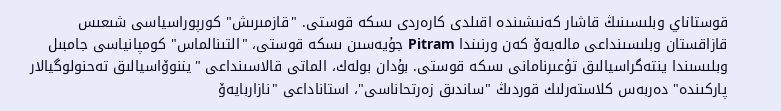قوستاناي وبلىسىنىڭ قاشار كەنىشىندە اقىلدى كارەردى ىسكە قوستى. "قازمىرىش" كورپوراسياسى شىعىس قازاقستان وبلىسىنداعى مالەيەۆ كەن ورنىندا Pitram جۇيەسىن ىسكە قوستى، "التىنالماس" كومپانياسى جامبىل وبلىسىندا ينتەگراسيالىق تۇعىرنامانى ىسكە قوستى. بۇدان بولەك، الماتى قالاسىنداعى "يننوۆاسيالىق تەحنولوگيالار پاركىندە" دەربەس كلاستەرلىك قوردىڭ "ساندىق زەرتحاناسى"، استاناداعى "نازاربايەۆ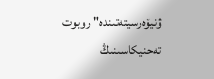ۋنيۆەرسيتەتىندە" روبوت تەحنيكاسىنىڭ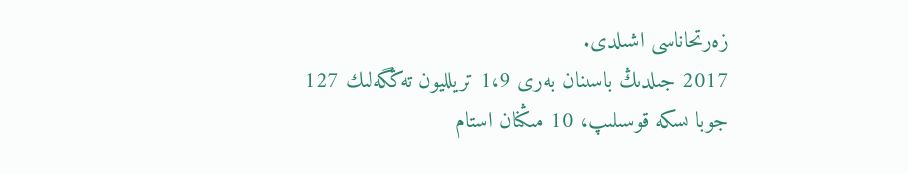زەرتحاناسى اشىلدى.
2017 جىلدىڭ باسىنان بەرى 1،9 تريلليون تەڭگەلىك 127 جوبا ىسكە قوسىلىپ، 10 مىڭنان استام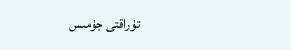تۇراقتى جۇمىس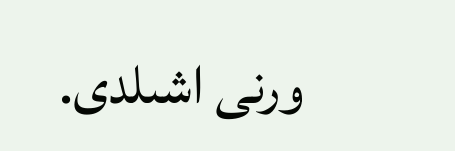ورنى اشىلدى.